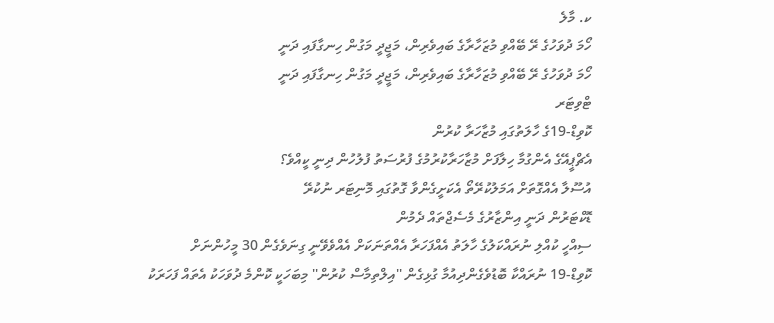ކ. މާލެ
ހޯމަ ދުވަހުގެ ރޭ ބޭއްވި މުޒަހާރާގެ ބައިވެރިން، މަޖީދީ މަގުން ހިނގާފައި ދަނީ
ހޯމަ ދުވަހުގެ ރޭ ބޭއްވި މުޒަހާރާގެ ބައިވެރިން، މަޖީދީ މަގުން ހިނގާފައި ދަނީ
ޓްވިޓަރ
ކޮވިޑް-19ގެ ހާލަތުގައި މުޒާހަރާ ކުރުން
އެޗްޕީއޭގެ އެންގުމާ ހިލާފަށް މުޒާހަރާކުރުމުގެ ފުރުސަތު ފުލުހުން ދިނީ ކީއްވެ؟
އުސޫލާ އެއްގޮތަށް އަމަލުކުރޭތޯ އެކަށީގެންވާ ގޮތުގައި މޮނިޓަރ ނުކުރޭ
ޑޮކްޓަރުން ދަނީ އިންޒާރުގެ މެސެޖްތައް ދެމުން
ސިއްހީ ކުއްލި ނުރައްކަލުގެ ހާލަތު އެއްފަހަރާ އެއްތަނަކަށް އެއްވެވޭނީ ގިނަވެގެން 30 މީހުންނަށް
ކޮވިޑް-19 ނުރައްކާ ބޮޑުވެގެންދިއުމާ ގުޅިގެން ''އިލްތިމާސް ކުރުން'' މިބަހަކީ ކޮންމެ ދުވަހަކު އެތައް ފަހަރަކު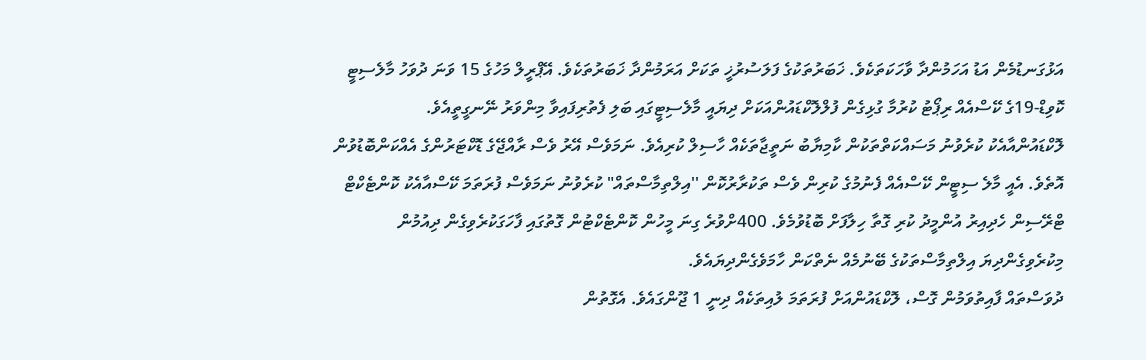އަޅުގަނޑުމެން އަޑު އަހަމުންދާ ވާހަކަތަކެވެ. ޚަބަރުތަކުގެ ފަލަސުރުޚީ ތަކަށް އަރަމުންދާ ޚަބަރުތަކެވެ. އޭޕްރީލް މަހުގެ 15 ވަނަ ދުވަހު މާލެސިޓީ ކޮވިޑް-19ގެ ކޭސްއެއް ރިޕޯޓު ކުރުމާ ގުޅިގެން ފުލްލޮކްޑައުންއަކަށް ދިޔައީ މާލެސިޓީގައި ބަލި ފެތުރިފައިވާ މިންވަރު ނޭނގީތީއެވެ.
ލޮކްޑައުންއާއެކު ކުރެވުނު މަސައްކަތްތަކުން ކާމިޔާބު ނަތީޖާތަކެއް ހާސިލް ކުރިއެވެ. ނަމަވެސް އޭރު ވެސް ރާއްޖޭގެ ޑޮކްޓަރުންގެ އެއްކަންބޮޑުވުން އޮތެވެ. އެއީ މާލެ ސިޓީން ކޭސްއެއް ފެނުމުގެ ކުރިން ވެސް ތަކުރާރުކޮން ''އިލްތިމާސްތައް" ކުރެވުނު ނަމަވެސް ފުރަތަމަ ކޭސްއާއެކު ކޮންޓެކްޓް ޓްރޭސިން ހެދިއިރު އުންމީދު ކުރި ގޮތާ ހިލާފަށް ބޮޑުވުމެވެ. 400ށްވުރެ ގިނަ މީހުން ކޮންޓެކްޓުން ގޮތުގައި ފާހަގަކުރެވިގެން ދިއުމުން މިކުރެވިގެންދިޔަ އިލްތިމާސްތަކުގެ ބޭނުމެއް ނެތްކަން ހާމަވެގެންދިޔައެވެ.
ދުވަސްތައް ފާއިތުވަމުން ގޮސް، ލޮކްޑައުންއަށް ފުރަތަމަ ލުއިތަކެއް ދިނީ 1 ޖޫންގައެވެ. އެގޮތުން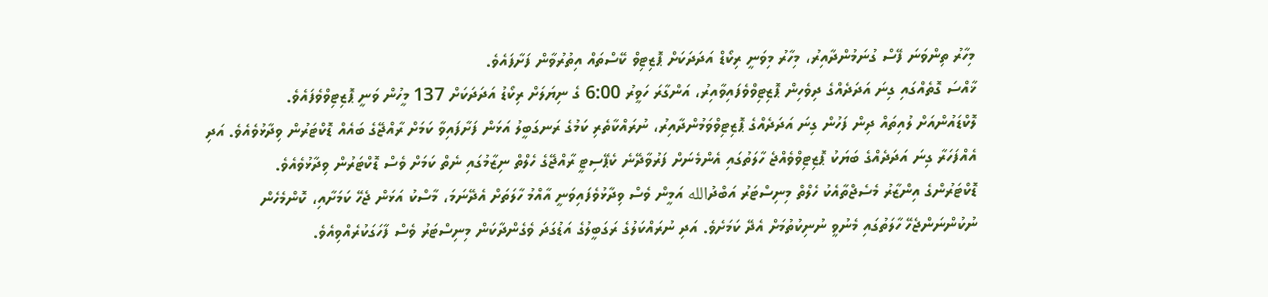މިހާރު ތިންވަނަ ފޭސް ގުނަމުންދާއިރު، މިހާރު މިވަނީ ރިކޯޑް އަދަދަކަށް ޕޮޒިޓިވް ކޭސްތައް އިތުރުވާން ފަށާފައެވެ.
ޚާއްސަ ގޮތެއްގައި ގިނަ އަދަދެއްގެ ދިވެހިން ޕޮޒިޓިވްވެފައިވާއިރު، އަންގާރަ ހަވީރު 6:00 ގެ ނިޔަލަށް ރިކޯޑު އަދަދަކަށް 137 މީހުން ވަނީ ޕޮޒިޓިވްވެފައެވެ.
ލޮކްޑައުންއަށް ލުއިތައް ދިން ފަހުން ގިނަ އަދަދެއްގެ ޕޮޒިޓިވްވަމުންދާއިރު، ނުރައްކާތެރި ކަމުގެ ރަނގަބީލު އަޅަން ފަށާފައިވާ ކަމަށް ރާއްޖޭގެ ބައެއް ޑޮކްޓަރުން ވިދާޅުވެއެވެ. އަދި އެއްފަހަރާ ގިނަ އަދަދެއްގެ ބަޔަކު ޕޮޒިޓިވްވެއްޖެ ހާލަތުގައި އެންމެނަށް ފަރުވާދޭނެ ކެޕޭސިޓީ ރާއްޖޭގެ ހެލްތް ނިޒާމުގައި ނެތް ކަމަށް ވެސް ޑޮކްޓަރުން ވިދާޅުވެއެވެ.
ޑޮކްޓަރުންގެ އިންޒާރު މެސެޖްތާއެކު ހެލްތް މިނިސްޓަރު އަބްދުالله އަމީން ވެސް ވިދާޅުވެފައިވަނީ އާއްމު ހާލަތަށް އެދޭނަމަ، މާސްކު އަޅަން ޖެހޭ ކަމަށާއި، ކޮންމެހެން ނުކުންނަންޖެހޭ ހާލަތުގައި މެނުވީ ނުނިކުތުމަށް އެދޭ ކަމަށެވެ. އަދި ނުރައްކަލުގެ ރަގަބީލުގެ އަޑުގަދަ ވެގެންދާކަން މިނިސްޓަރު ވެސް ފާހަގަކުރެއްވިއެވެ.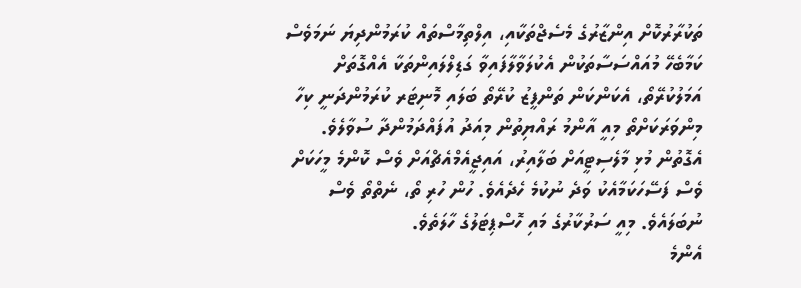ތަކުރާރުކޮށް އިންޒާރުގެ މެސެޖްތަކާއި، އިލްތިމާސްތައް ކުރަމުންދިޔަ ނަމަވެސް ކަމާބެހޭ މުއައްސަސާތަކުން އެކުލަވާލާފައިވާ ގަޑިލްލައިންތަކާ އެއްގޮތަށް އަމަލުކުރޭތޯ، އެކަންކަން ތަންފީޒު ކުރޭތޯ ބަލައި މޮނިޓަރ ކުރަމުންދަނީ ކިހާ މިންވަރަކަށްތޯ މިއީ އާންމު ރައްޔިތުން މިއަދު އުފައްދަމުންދާ ސުވާލެވެ.
އެގޮތުން މުޅި މާލެސިޓީއަށް ބަލާއިރު، އައިޖީއެމްއެޗްއަށް ވެސް ކޮންމެ މީހަކަށް ވެސް ފަސޭހަކަމާއެކު ވަދެ ނުކުމެ ހެދެއެވެ. ހުން ހުރި ތޯ، ނެތްތޯ ވެސް ނުބަލައެވެ. މިއީ ސަރުކާރުގެ މައި ހޮސްޕިޓަލުގެ ހާލަތެވެ.
އެންމެ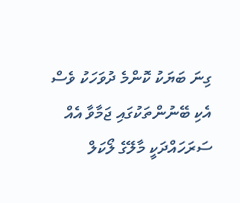ގިނަ ބަޔަކު ކޮންމެ ދުވަހަކު ވެސް އެކި ބޭނުންތަކުގައި ޖަމާވާ އެއް ސަރަހައްދަކީ މާލޭގެ ލޯކަލް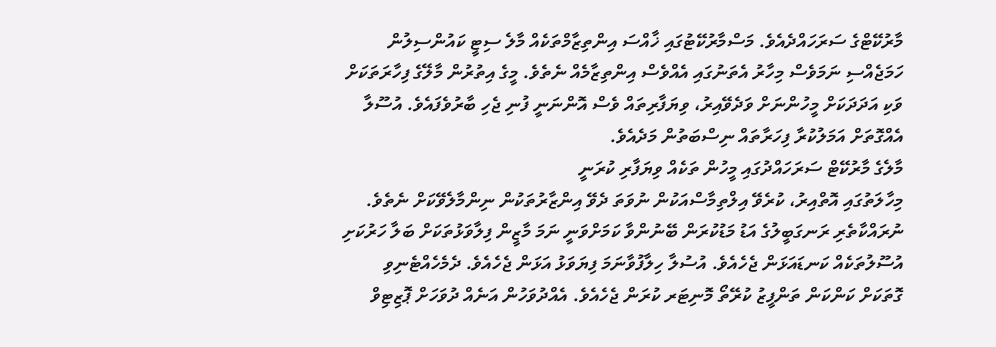މާރުކޭޓްގެ ސަރަހައްދެއެވެ. މަސްމާރުކޭޓުގައި ޚާއްސަ އިންތިޒާމްތަކެއް މާލެ ސިޓީ ކައުންސިލުން ހަމަޖެއްސި ނަމަވެސް މިހާރު އެތަނުގައި އެއްވެސް އިންތިޒާމެއް ނެތެވެ. މީގެ އިތުރުން މާލޭގެ ފިހާރަތަކަށް ވަކި އަދަދަކަށް މީހުންނަށް ވަދެވޭއިރު، ވިޔަފާރިތައް ވެސް އޮންނަނީ ފުނި ޖެހި ބާރުވެފައެވެ. އުސޫލާ އެއްގޮތަށް އަމަލުކުރާ ފިހަރާތައް ނިސްބަތުން މަދެއެވެ.
މާލެގެ މާރުކޭޓް ސަރަހައްދުގައި މީހުން ތަކެއް ވިޔަފާރި ކުރަނީ
މިހާލަތުގައި އޮތްއިރު، ކުރެވޭ އިލްތިމާސްއަކުން ނުވަތަ ދެވޭ އިންޒާރުތަކުން ނިންމާލެވޭކަށް ނެތެވެ. ނުރައްކާތެރި ރަނގަބީލުގެ އަޑު މަޑުކުރަން ބޭނުންވާ ކަމަށްވަނީ ނަމަ މާޒީން ފިލާވަޅުތަކަށް ބަލާ ހަރުކަށި އުސޫލުތަކެއް ކަނޑައަޅަން ޖެހެއެވެ. އުސުލާ ހިލާފުވާނަމަ ފިޔަވަޅު އަޅަން ޖެހެއެވެ. ދެމެހެއްޓެނިވި ގޮތަކަށް ކަންކަން ތަންފީޒު ކުރޭތޯ މޮނިޓަރ ކުރަން ޖެހެއެވެ. އެއްދުވަހުން އަނެއް ދުވަހަށް ޕޮޒިޓިވް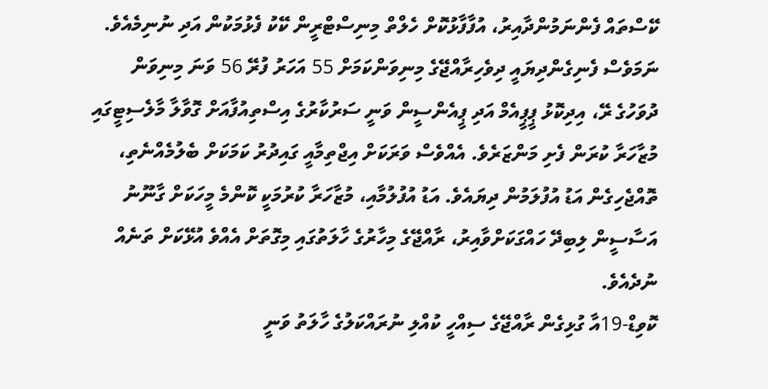ކޭސްތައް ފެންނަމުންދާއިރު، އުފާފާޅުކޮށް ހެލްތް މިނިސްޓްރީން ކޭކު ފެޅުމަކުން އަދި ނުނިމެއެވެ.
ނަމަވެސް ފެނިގެންދިޔައީ ދިވެހިރާއްޖޭގެ މިނިވަންކަމަށް 55 އަހަރު ފުރޭ 56 ވަނަ މިނިވަން ދުވަހުގެ ރޭ، އިދިކޮޅު ޕީޕީއެމް އަދި ޕީއެންސީން ވަނީ ސަރުކާރުގެ އިސްތިއުފާއަށް ގޮވާލާ މާލެސިޓީގައި މުޒާހަރާ ކުރަން ފެށި މަންޒަރެވެ. އެއްވެސް ވަރަކަށް އިޖްތިމާއީ ގައިދުރު ކަމަކަށް ބެލުމެއްނެތި، ތޮއްޖެހިގެން އަޑު އުފުލަމުން ދިޔައެވެ. އަޑު އުފުލުމާއި، މުޒާހަރާ ކުރުމަކީ ކޮންމެ މީހަކަށް ގާނޫނު އަސާސީން ލިބިދޭ ހައްގަކަށްވާއިރު، ރާއްޖޭގެ މިހާރުގެ ހާލަތުގައި މިގޮތަށް އެއްވެ އުޅޭކަށް ތަނެއް ނުދެއެވެ.
ކޮވިޑް-19އާ ގުޅިގެން ރާއްޖޭގެ ސިއްހީ ކުއްލި ނުރައްކަލުގެ ހާލަތު ވަނީ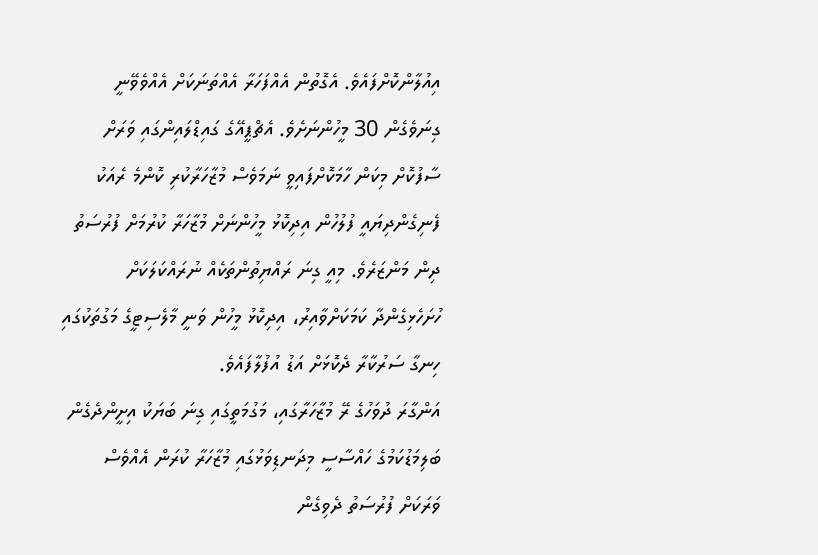އިއުލާންކޮށްފައެވެ. އެގޮތުން އެއްފަހަރާ އެއްތަނަކަށް އެއްވެވޭނީ ގިނަވެގެން 30 މީހުންނަށެވެ. އެޗްޕީއޭގެ ގައިޑްލައިންގައި ވަރަށް ސާފުކޮށް މިކަން ހާމަކޮށްފައިވީ ނަމަވެސް މުޒާހަރާކުރި ކޮންމެ ރެއަކު ފެނިގެންދިޔައީ ފުލުހުން އިދިކޮޅު މީހުންނަށް މުޒާހަރާ ކުރުމަށް ފުރުސަތު ދިން މަންޒަރެވެ. މިއީ ގިނަ ރައްޔިތުންތަކެއް ނުރައްކަލަކަށް ހުށަހެޅިގެންދާ ކަމަކަށްވާއިރު، އިދިކޮޅު މީހުން ވަނީ މާލެސިޓީގެ މަގުތަކުގައި ހިނގާ ސަރުކާރާ ދެކޮޅަށް އަޑު އުފުލާފައެވެ.
އަންގާރަ ދުވަހުގެ ރޭ މުޒާހަރާގައި، މަގުމަތީގައި ގިނަ ބަޔަކު އިށީންދެގެން
ބަލިމަޑުކަމުގެ ހައްސާސީ މިދަނޑިވަޅުގައި މުޒާހަރާ ކުރަން އެއްވެސް ވަރަކަށް ފުރުސަތު ދެވިގެން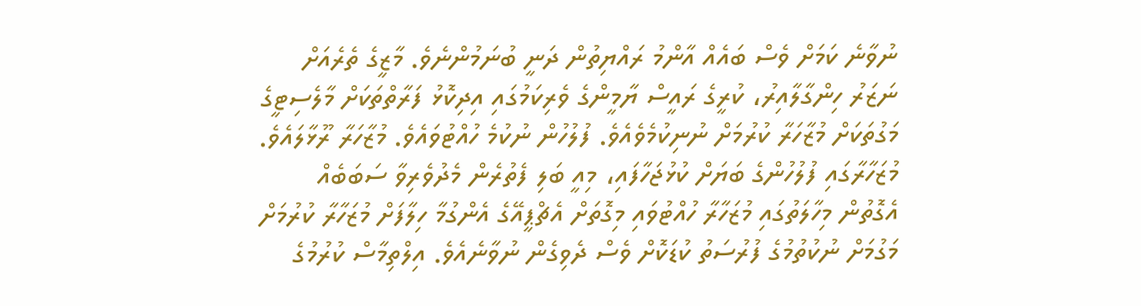ނުވާނެ ކަމަށް ވެސް ބައެއް އާންމު ރައްޔިތުން ދަނީ ބުނަމުންނެވެ. މާޒީގެ ތެރެއަށް ނަޒަރު ހިންގާލާއިރު، ކުރީގެ ރައީސް ޔާމީންގެ ވެރިކަމުގައި އިދިކޮޅު ފަރާތްތަކަށް މާލެސިޓީގެ މަގުތަކަށް މުޒާހަރާ ކުރުމަށް ނުނިކުމެވެއެވެ. ފުލުހުން ނުކުމެ ހުއްޓުވައެވެ. މުޒާހަރާ ރޫޅާލައެވެ.
މުޒަހާރާގައި ފުލުހުންގެ ބަޔަށް ކުޅުޖަހާފައި، މިއީ ބަލި ފެތުރެން މެދުވެރިވާ ސަބަބެއް
އެގޮތުން މިހާލަތުގައި މުޒަހާރާ ހުއްޓުވައި މިގޮތަށް އެޗްޕީއޭގެ އެންގުމާ ހިލާފަށް މުޒަހާރާ ކުރުމަށް މަގުމަށް ނުކުތުމުގެ ފުރުސަތު ކުޑަކޮށް ވެސް ދެވިގެން ނުވާނެއެވެ. އިލްތިމާސް ކުރުމުގެ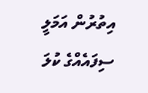އިތުރުން އަމަލީ ސިފައެއްގެ ކުލަ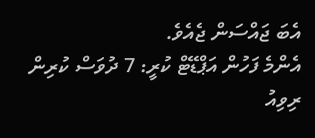އެބަ ޖައްސަން ޖެއެވެ.
އެންމެ ފަހުން އަޕްޑޭޓް ކުރީ: 7 ދުވަސް ކުރިން
ރިވިއު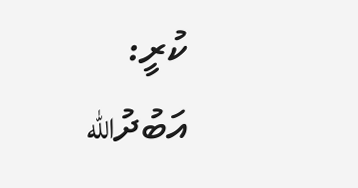ކުރީ: އަބުދުالله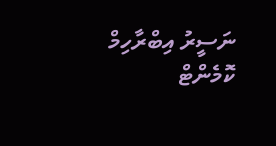ނަސީރު އިބްރާހިމް
ކޮމެންޓް